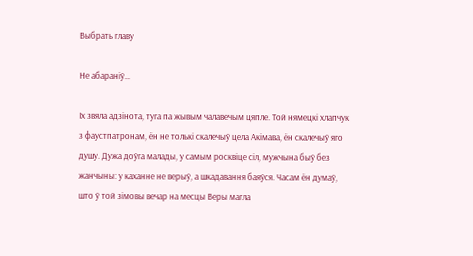Выбрать главу

Не абараніў…

Іх звяла адзінота, туга па жывым чалавечым цяпле. Той нямецкі хлапчук з фаустпатронам, ён не толькі скалечыў цела Акімава, ён скалечыў яго душу. Дужа доўга малады, у самым росквіце сіл, мужчына быў без жанчыны: у каханне не верыў, а шкадавання баяўся. Часам ён думаў, што ў той зімовы вечар на месцы Веры магла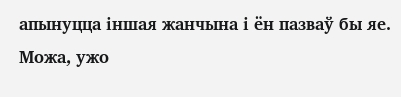апынуцца іншая жанчына і ён пазваў бы яе. Можа, ужо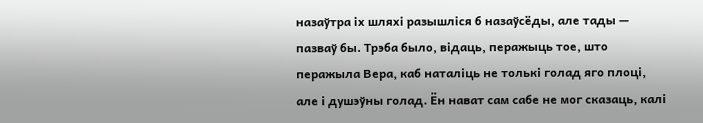назаўтра іх шляхі разышліся б назаўсёды, але тады — пазваў бы. Трэба было, відаць, перажыць тое, што перажыла Вера, каб наталіць не толькі голад яго плоці, але і душэўны голад. Ён нават сам сабе не мог сказаць, калі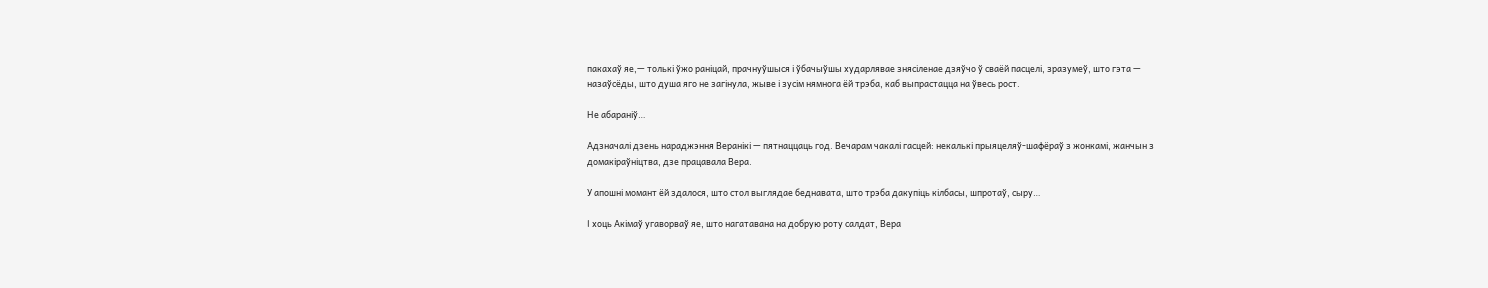пакахаў яе,— толькі ўжо раніцай, прачнуўшыся і ўбачыўшы хударлявае знясіленае дзяўчо ў сваёй пасцелі, зразумеў, што гэта — назаўсёды, што душа яго не загінула, жыве і зусім нямнога ёй трэба, каб выпрастацца на ўвесь рост.

Не абараніў…

Адзначалі дзень нараджэння Веранікі — пятнаццаць год. Вечарам чакалі гасцей: некалькі прыяцеляў-шафёраў з жонкамі, жанчын з домакіраўніцтва, дзе працавала Вера.

У апошні момант ёй здалося, што стол выглядае беднавата, што трэба дакупіць кілбасы, шпротаў, сыру…

I хоць Акімаў угаворваў яе, што нагатавана на добрую роту салдат, Вера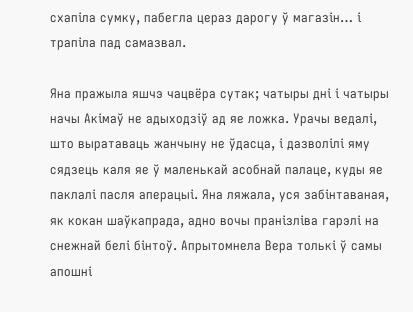схапіла сумку, пабегла цераз дарогу ў магазін… і трапіла пад самазвал.

Яна пражыла яшчэ чацвёра сутак; чатыры дні і чатыры начы Акімаў не адыходзіў ад яе ложка. Урачы ведалі, што выратаваць жанчыну не ўдасца, і дазволілі яму сядзець каля яе ў маленькай асобнай палаце, куды яе паклалі пасля аперацыі. Яна ляжала, уся забінтаваная, як кокан шаўкапрада, адно вочы пранізліва гарэлі на снежнай белі бінтоў. Апрытомнела Вера толькі ў самы апошні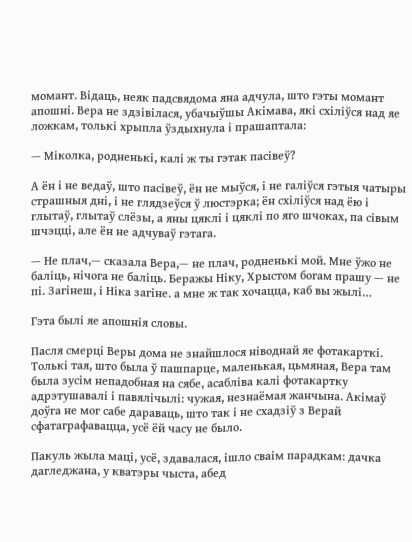момант. Відаць, неяк падсвядома яна адчула, што гэты момант апошні. Вера не здзівілася, убачыўшы Акімава, які схіліўся над яе ложкам, толькі хрыпла ўздыхнула і прашаптала:

— Міколка, родненькі, калі ж ты гэтак пасівеў?

А ён і не ведаў, што пасівеў, ён не мыўся, і не галіўся гэтыя чатыры страшныя дні, і не глядзеўся ў люстэрка; ён схіліўся над ёю і глытаў, глытаў слёзы, а яны цяклі і цяклі по яго шчоках, па сівым шчэцці, але ён не адчуваў гэтага.

— Не плач,— сказала Вера,— не плач, родненькі мой. Мне ўжо не баліць, нічога не баліць. Беражы Ніку, Хрыстом богам прашу — не пі. Загінеш, і Ніка загіне. а мне ж так хочацца, каб вы жылі…

Гэта былі яе апошнія словы.

Пасля смерці Веры дома не знайшлося ніводнай яе фотакарткі. Толькі тая, што была ў пашпарце, маленькая, цьмяная, Вера там была зусім непадобная на сябе, асабліва калі фотакартку адрэтушавалі і павялічылі: чужая, незнаёмая жанчына. Акімаў доўга не мог сабе дараваць, што так і не схадзіў з Верай сфатаграфавацца, усё ёй часу не было.

Пакуль жыла маці, усё, здавалася, ішло сваім парадкам: дачка дагледжана, у кватэры чыста, абед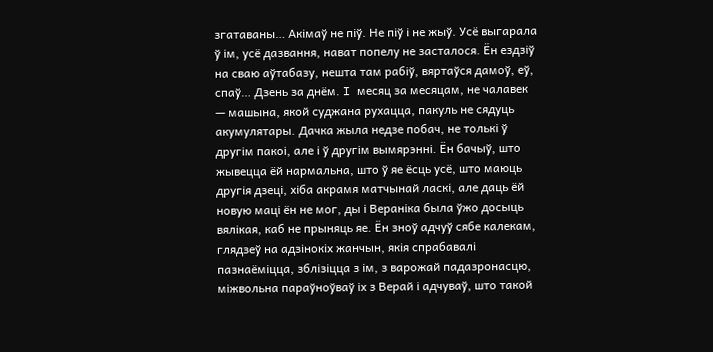згатаваны… Акімаў не піў. Не піў і не жыў. Усё выгарала ў ім, усё дазвання, нават попелу не засталося. Ён ездзіў на сваю аўтабазу, нешта там рабіў, вяртаўся дамоў, еў, спаў… Дзень за днём. I месяц за месяцам, не чалавек — машына, якой суджана рухацца, пакуль не сядуць акумулятары. Дачка жыла недзе побач, не толькі ў другім пакоі, але і ў другім вымярэнні. Ён бачыў, што жывецца ёй нармальна, што ў яе ёсць усё, што маюць другія дзеці, хіба акрамя матчынай ласкі, але даць ёй новую маці ён не мог, ды і Вераніка была ўжо досыць вялікая, каб не прыняць яе. Ён зноў адчуў сябе калекам, глядзеў на адзінокіх жанчын, якія спрабавалі пазнаёміцца, зблізіцца з ім, з варожай падазронасцю, міжвольна параўноўваў іх з Верай і адчуваў, што такой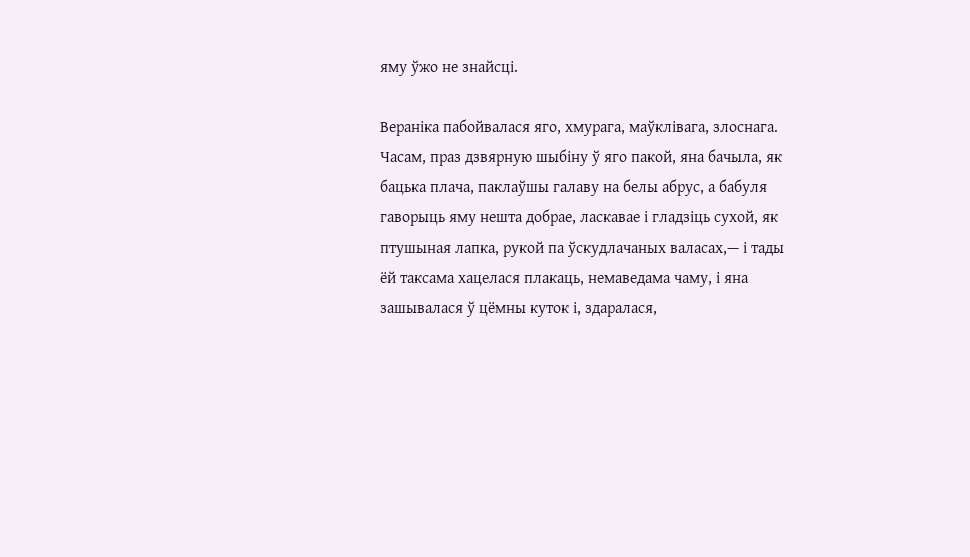яму ўжо не знайсці.

Вераніка пабойвалася яго, хмурага, маўклівага, злоснага. Часам, праз дзвярную шыбіну ў яго пакой, яна бачыла, як бацька плача, паклаўшы галаву на белы абрус, а бабуля гаворыць яму нешта добрае, ласкавае і гладзіць сухой, як птушыная лапка, рукой па ўскудлачаных валасах,— і тады ёй таксама хацелася плакаць, немаведама чаму, і яна зашывалася ў цёмны куток і, здаралася,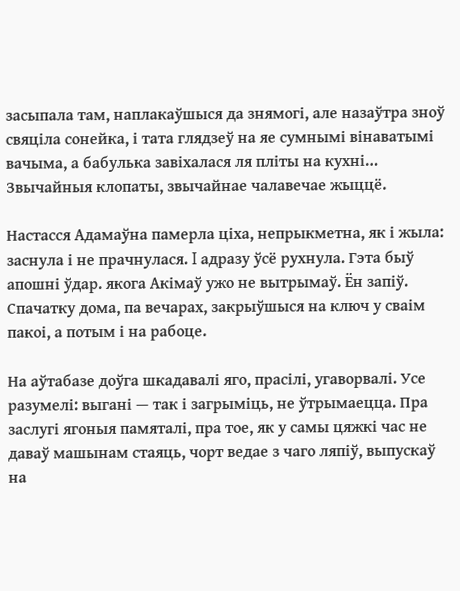засыпала там, наплакаўшыся да знямогі, але назаўтра зноў свяціла сонейка, і тата глядзеў на яе сумнымі вінаватымі вачыма, а бабулька завіхалася ля пліты на кухні… Звычайныя клопаты, звычайнае чалавечае жыццё.

Настасся Адамаўна памерла ціха, непрыкметна, як і жыла: заснула і не прачнулася. I адразу ўсё рухнула. Гэта быў апошні ўдар. якога Акімаў ужо не вытрымаў. Ён запіў. Спачатку дома, па вечарах, закрыўшыся на ключ у сваім пакоі, а потым і на рабоце.

На аўтабазе доўга шкадавалі яго, прасілі, угаворвалі. Усе разумелі: выгані — так і загрыміць, не ўтрымаецца. Пра заслугі ягоныя памяталі, пра тое, як у самы цяжкі час не даваў машынам стаяць, чорт ведае з чаго ляпіў, выпускаў на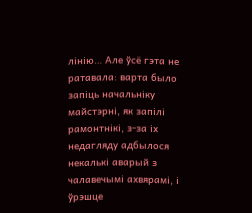лінію… Але ўсё гэта не ратавала: варта было запіць начальніку майстэрні, як запілі рамонтнікі, з-за іх недагляду адбылося некалькі аварый з чалавечымі ахвярамі, і ўрэшце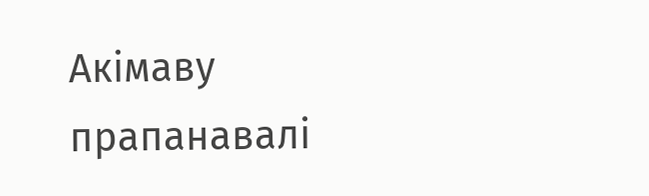Акімаву прапанавалі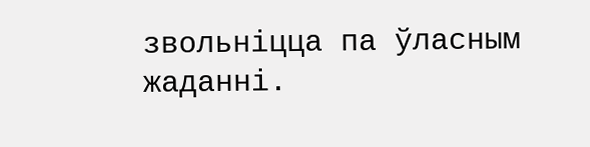звольніцца па ўласным жаданні.